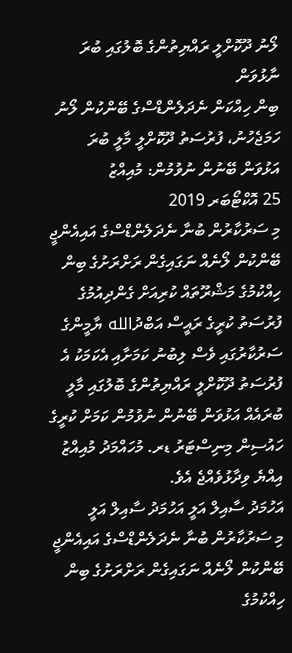ލޯނު ދޫކޮށްލީ ރައްޔިތުންގެ ބޮލުގައި ބުރަ ނާޅުވަން
ބިން ހިއްކަން ނެދަލެންޑްސްގެ ބޭންކުން ލޯނު ހަމަޖެހުނު، ފުރުސަތު ދޫކޮށްލީ މާލީ ބުރަ އަޅުވަން ބޭނުން ނުވުމުން: މުއިއްޒު
25 އޮކްޓޯބަރ 2019
މި ސަރުކާރުން ބުނާ ނެދަލެންޑްސްގެ އައިއެންޖީ ބޭންކުން ލޯނެއް ނަގައިގެން ރަށްރަށުގެ ބިން ހިއްކުމުގެ މަޝްރޫތައް ކުރިއަށް ގެންދިއުމުގެ ފުރުސަތު ކުރީގެ ރައީސް އަބްދުالله ޔާމީންގެ ސަރުކާރުގައި ވެސް ލިބުނު ކަމަށާއި އެކަމަކު އެ ފުރުސަތު ދޫކޮށްލީ ރައްޔިތުންގެ ބޮލުގައި މާލީ ބުރައެއް އަޅުވަން ބޭނުން ނުވުމުން ކަމަށް ކުރީގެ ހައުސިން މިނިސްޓަރު ޑރ. މުހައްމަދު މުއިއްޒު އިއްޔެ ވިދާޅުވެއްޖެ އެވެ.
އަހުމަދު ސާއިލް އަލީ އަހުމަދު ސާއިލް އަލީ
މި ސަރުކާރުން ބުނާ ނެދަލެންޑްސްގެ އައިއެންޖީ ބޭންކުން ލޯނެއް ނަގައިގެން ރަށްރަށުގެ ބިން ހިއްކުމުގެ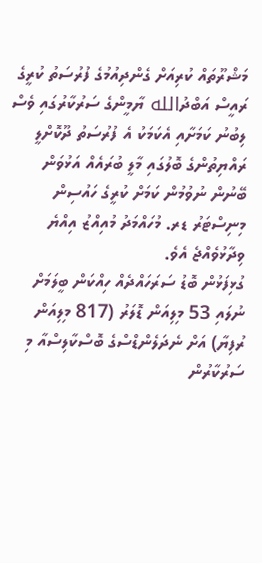މަޝްރޫތައް ކުރިއަށް ގެންދިއުމުގެ ފުރުސަތު ކުރީގެ ރައީސް އަބްދުالله ޔާމީންގެ ސަރުކާރުގައި ވެސް ލިބުނު ކަމަށާއި އެކަމަކު އެ ފުރުސަތު ދޫކޮށްލީ ރައްޔިތުންގެ ބޮލުގައި މާލީ ބުރައެއް އަޅުވަން ބޭނުން ނުވުމުން ކަމަށް ކުރީގެ ހައުސިން މިނިސްޓަރު ޑރ. މުހައްމަދު މުއިއްޒު އިއްޔެ ވިދާޅުވެއްޖެ އެވެ.
ގުޅިފަޅުން ބޮޑު ސަރަހައްދެއް ހިއްކަން ބީލަމަށް ނުލައި 53 މިލިއަން ޑޮލަރު (817 މިލިއަން ރުފިޔާ) އަށް ނެދަލެންޑްސްގެ ބޮސްކާލިސްއާ މި ސަރުކާރުން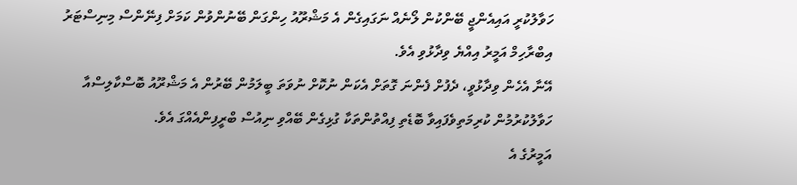ހަވާލުކުރީ އައިއެންޖީ ބޭންކުން ލޯނެއް ނަގައިގެން އެ މަޝްރޫއު ހިންގަން ބޭނުންވުން ކަމަށް ފިނޭންސް މިނިސްޓަރު އިބްރާހިމް އަމީރު އިއްޔެ ވިދާޅުވި އެވެ.
އޭނާ އެހެން ވިދާޅުވީ، ދެފުށް ފެންނަ ގޮތަށް އެކަން ނުކޮށް ނުވަތަ ބީލަމުން ބޭރުން އެ މަޝްރޫއު ބޮސްކާލިސްއާ ހަވާލުކުރުމުން ކުރިމަތިވެފައިވާ ބޮޑެތި ފިއްތުންތަކާ ގުޅިގެން ބޭއްވި ނިއުސް ބްރީފިންއެއްގަ އެވެ.
އަމީރުގެ އެ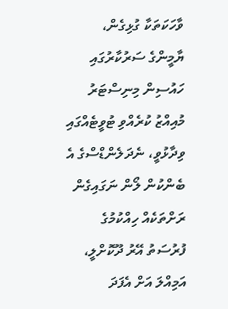ވާހަކަތަކާ ގުޅިގެން، ޔާމީންގެ ސަރުކާރުގައި ހައުސިން މިނިސްޓަރު މުއިއްޒު ކުރެއްވި ޓުވީޓެއްގައި ވިދާޅުވީ، ނެދަލެންޑްސްގެ އެ ބެންކުން ލޯން ނަގައިގެން ރަށްތަކެއް ހިއްކުމުގެ ފުރުސަތު އޭރު ދޫކޮށްލީ، އަމިއްލަ އަށް އެފަދަ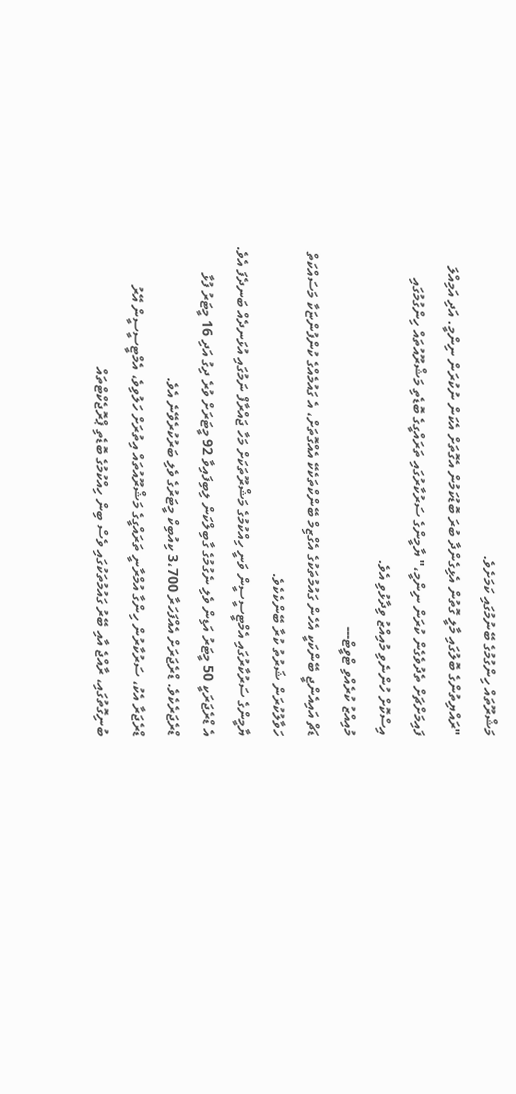މަޝްރޫތައް ހިންގުމުގެ ބޭނުމުގައި ކަމަށެވެ.
"ރައްޔިތުންގެ ބޮލުގައި މާލީ ގޮތުން އެޅިގެންދާ ބުރަ ބޮޑުކަމުން އެގޮތަށް އެކަން ނުކުރަން ނިންމީ. އަދި އަމިއްލަ ފައިމަށްޗަށް ތެދުވެގެން ކުރަން ނިންމީ،" ޔާމީންގެ ސަރުކާރުގައި ތަރައްގީގެ ބޮޑެތި މަޝްރޫއުތައް ހިންގުމުގައި އިސްކޮށް ހުންނެވި މުއިއްޒު ވިދާޅުވި އެވެ.
މުއިއްޒު ކުރެއްވި ޓްވީޓް---
ޑަޗް އައިއެންޖީ ބޭންކަކީ އެހެން ގައުމުތަކުގެ އެގްޒިމް ބޭންކްތަކެކޭ އެއްގޮތަށް، އެ ގައުމެއްގެ ކުންފުންޏަކާ މަސައްކަތް ހަވާލުކުރަން ޝަރުތު ކުރާ ބޭންކެކެވެ.
ޔާމީންގެ ސަރުކާރުގައި އެމްޓީސީސީން ވަނީ ހިއްކުމުގެ މަޝްރޫތަކަށް މަހާ ޖައްރާފް ނަމުގައި އުޅަނދެއް ބަނދެފަ އެވެ. އެ ޑްރެޖަރަކީ 50 މީޓަރު އަޑިން ވެލި ނެގުމުގެ ގާބިލްކަން ލިބިފައިވާ 92 މީޓަރަށް ވުރެ ދިގު އަދި 16 މީޓަރު ފުޅާ ޑްރެޖަރެކެވެ. ޑްރެޖަރަށް އެއްފަހަރާ 3،700 ކިއުބިކް މީޓަރުގެ ވެލި ބަރުކުރެވޭނެ އެވެ.
ޑްރެޖަރާ އެކު، ސަރުކާރުން ހިންގާ އުމްރާނީ ތަރައްގީގެ މަޝްރޫއުތައް އިތުރަށް ހަލުވިވެ، އެމްޓީސީސީން އޭރު ބުނިގޮތުގައި، ރާއްޖެ އާއި ބޭރު ގައުމުތަކުގައި ވެސް ބިން ހިއްކުމުގެ ބޮޑެތި ޕްރޮޖެކްޓްތައް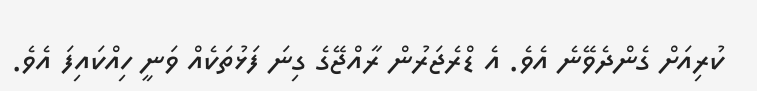ކުރިއަށް ގެންދެވޭނެ އެވެ. އެ ޑްރެޖަރުން ރާއްޖޭގެ ގިނަ ފަޅުތަކެއް ވަނީ ހިއްކައިފަ އެވެ.